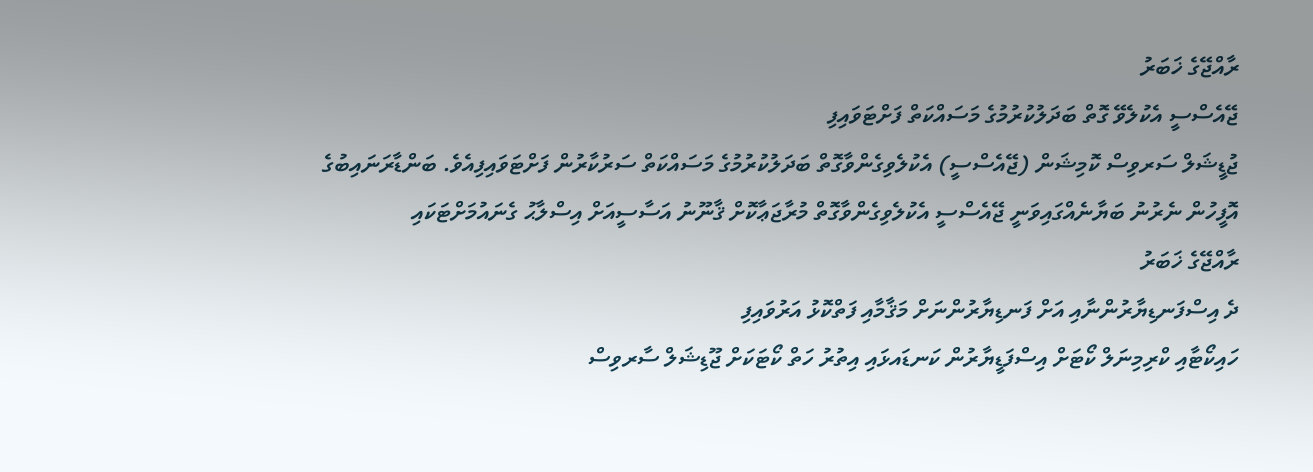ރާއްޖޭގެ ޚަބަރު
ޖޭއެސްސީ އެކުލެވޭ ގޮތް ބަދަލުކުރުމުގެ މަސައްކަތް ފަށްޓަވައިފި
ޖުޑީޝަލް ސަރވިސް ކޮމިޝަން (ޖޭއެސްސީ) އެކުލެވިގެންވާގޮތް ބަދަލުކުރުމުގެ މަސައްކަތް ސަރުކާރުން ފަށްޓަވައިފިއެވެ. ބަންޑާރަނައިބުގެ އޮފީހުން ނެރުނު ބަޔާނެއްގައިވަނީ ޖޭއެސްސީ އެކުލެވިގެންވާގޮތް މުރާޖަޢާކޮށް ޤާނޫނު އަސާސީއަށް އިސްލާޙު ގެނައުމަށްޓަކައި
ރާއްޖޭގެ ޚަބަރު
ދެ އިސްފަނޑިޔާރުންނާއި އަށް ފަނޑިޔާރުންނަށް މަޤާމާއި ފަތްކޮޅު އަރުވައިފި
ހައިކޯޓާއި ކްރިމިނަލް ކޯޓަށް އިސްފަޑީޔާރުން ކަނޑައޅައި އިތުރު ހަތް ކޯޓަކަށް ޖޫޑިޝަލް ސާރވިސް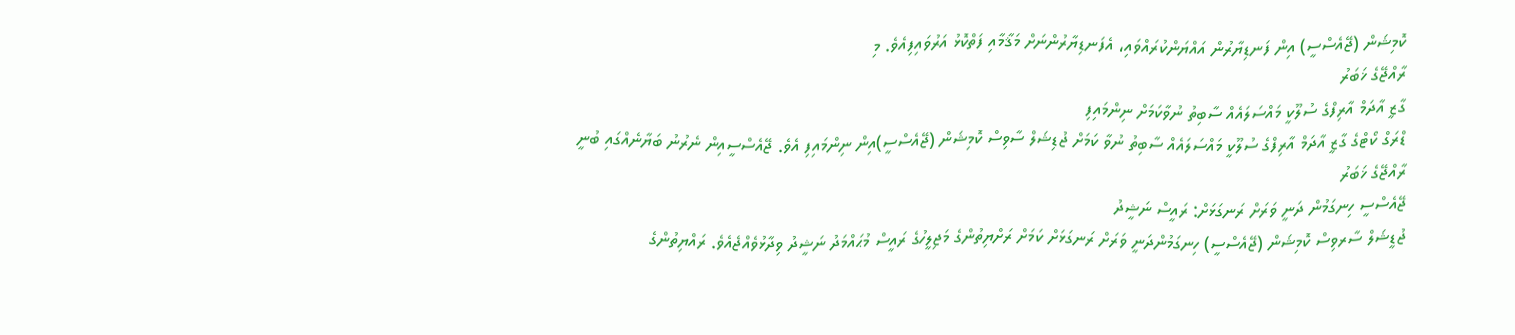ކޮމިޝަން (ޖޭއެސްސީ) އިން ފަނޑިޔާރުން އައްޔަންކުރައްވައި، އެފަނޑިޔާރުންނަށް މަޤާމާއި ފަތްކޮޅު އަރުވައިފިއެވެ. މި
ރާއްޖޭގެ ޚަބަރު
ގާޒީ އާދަމް އާރިފްގެ ސުލޫކީ މައްސަލައެއް ސާބިތު ނުވާކަމަށް ނިންމައިފި
ޑްރަގް ކޯޓްގެ ގާޒީ އާދަމް އާރިފްގެ ސުލޫކީ މައްސަލައެއް ސާބިތު ނުވާ ކަމަށް ޖުޑިޝަލް ސާވިސް ކޮމިޝަން (ޖޭއެސްސީ)އިން ނިންމައިފި އެވެ. ޖޭއެސްސީއިން ނެރުނު ބަޔާނެއްގައި ބުނީ
ރާއްޖޭގެ ޚަބަރު
ޖޭއެސްސީ ހިނގަމުން ދަނީ ވަރަށް ރަނގަޅަށް: ރައީސް ނަޝީދު
ޖުޑީޝަލް ސާރވިސް ކޮމިޝަން (ޖޭއެސްސީ) ހިނގަމުންދަނީ ވަރަށް ރަނގަޅަށް ކަމަށް ރަށްޔިތުންގެ މަޖިލީހުގެ ރައީސް މުޙައްމަދު ނަޝީދު ވިދާޅުވެއްޖެއެވެ. ރައްޔިތުންގެ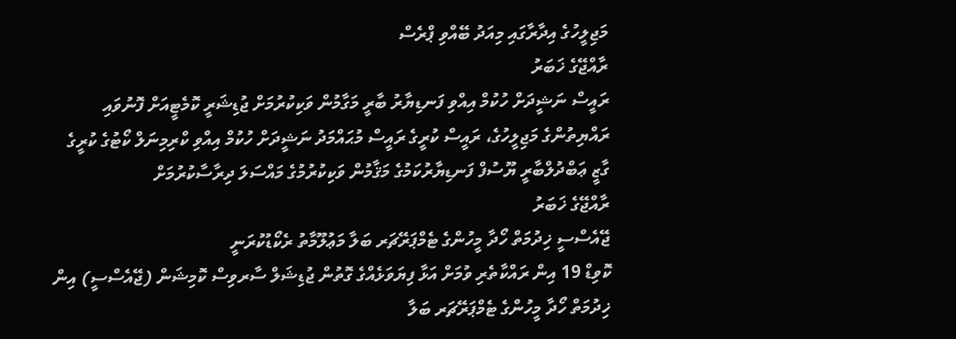މަޖިލީހުގެ އިދާރާގައި މިއަދު ބޭއްވި ޕްރެސް
ރާއްޖޭގެ ޚަބަރު
ރައީސް ނަޝީދަށް ހުކުމް އިއްވި ފަނޑިޔާރު ބާރީ މަގާމުން ވަކިކުރުމަށް ޖުޑިޝަރީ ކޮމެޓީއަށް ފޮނުވައި
ރައްޔިތުންގެ މަޖިލީހުގެ، ރައީސް ކުރީގެ ރައީސް މުޙައްމަދު ނަޝީދަށް ހުކުމް އިއްވި ކްރިމިނަލް ކޯޓުގެ ކުރީގެ ގާޒީ ޢަބްދުލްބާރީ ޔޫސުފް ފަނޑިޔާރުކަމުގެ މަޤާމުން ވަކިކުރުމުގެ މައްސަލަ ދިރާސާކުރުމަށް
ރާއްޖޭގެ ޚަބަރު
ޖޭއެސްސީ ޚިދުމަތް ހޯދާ މީހުންގެ ޓެމްޕަރޭޗަރ ބަލާ މަޢުލޫމާތު ރެކޯޑުކުރަނީ
ކޮވިޑް 19 އިން ރައްކާތެރި ވުމަށް އަޅާ ފިޔަވަޅެއްގެ ގޮތުން ޖުޑިޝަލް ސާރވިސް ކޮމިޝަން (ޖޭއެސްސީ) އިން ޚިދުމަތް ހޯދާ މީހުންގެ ޓެމްޕަރޭޗަރ ބަލާ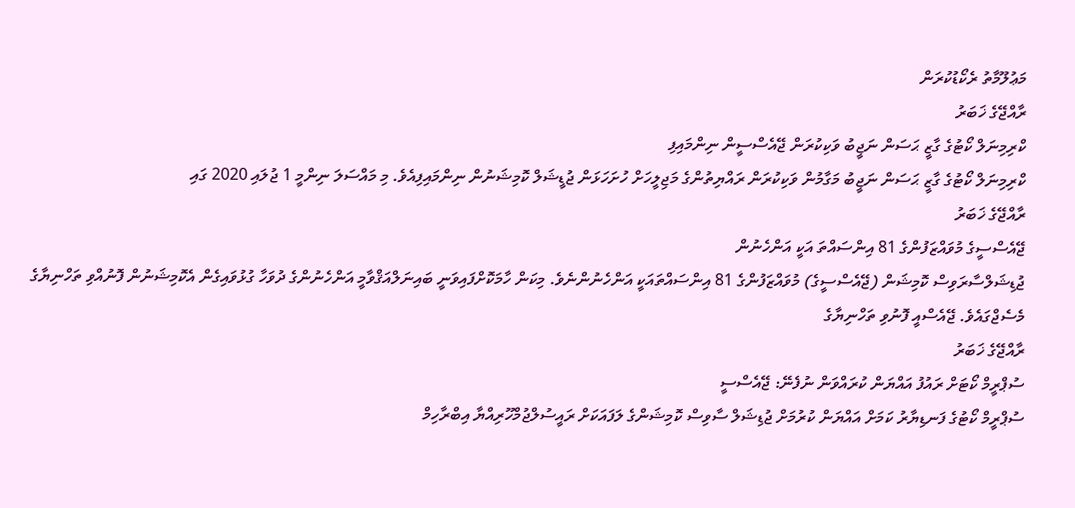މަޢުލޫމާތު ރެކޯޑުކުރަން
ރާއްޖޭގެ ޚަބަރު
ކްރިމިނަލް ކޯޓުގެ ގާޒީ ޙަސަން ނަޖީބު ވަކިކުރަން ޖޭއެސްސީން ނިންމައިފި
ކްރިމިނަލް ކޯޓުގެ ގާޒީ ޙަސަން ނަޖީބު މަގާމުން ވަކިކުރަން ރައްޔިތުންގެ މަޖިލީހަށް ހުށަހަޅަން ޖުޑީޝަލް ކޮމިޝަނުން ނިންމައިފިއެވެ. މި މައްސަލަ ނިންމީ 1 ޖުލައި 2020 ގައި
ރާއްޖޭގެ ޚަބަރު
ޖޭއެސްސީގެ މުވައްޒަފުންގެ 81 އިންސައްތަ އަކީ އަންހެނުން
ޖުޑިޝަލްސާރަވިސް ކޮމިޝަން (ޖޭއެސްސީގެ) މުވައްޒަފުންގެ 81 އިންސައްތައަކީ އަންހެނުންނެވެ. މިކަން ހާމަކޮށްފައިވަނީ ބައިނަލްއަޤްވާމީ އަންހެނުންގެ ދުވަހާ ގުޅުވައިގެން އެކޮމިޝަނުން ފޮނުއްވި ތަހްނިޔާގެ މެސެޖްގައެވެ. ޖޭއެސްއީ ފޮނުވި ތަހްނިޔާގެ
ރާއްޖޭގެ ޚަބަރު
ސުޕްރީމް ކޯޓަށް ރައުފު އައްޔަން ކުރައްވަން ނުފެނޭ: ޖޭއެސްސީ
ސުޕްރީމް ކޯޓުގެ ފަނޑިޔާރު ކަމަށް އައްޔަން ކުރުމަށް ޖުޑިޝަލް ސާވިސް ކޮމިޝަންގެ ލަފައަކަށް ރައީސުލްޖުމްހޫރިއްޔާ އިބްރާހިމް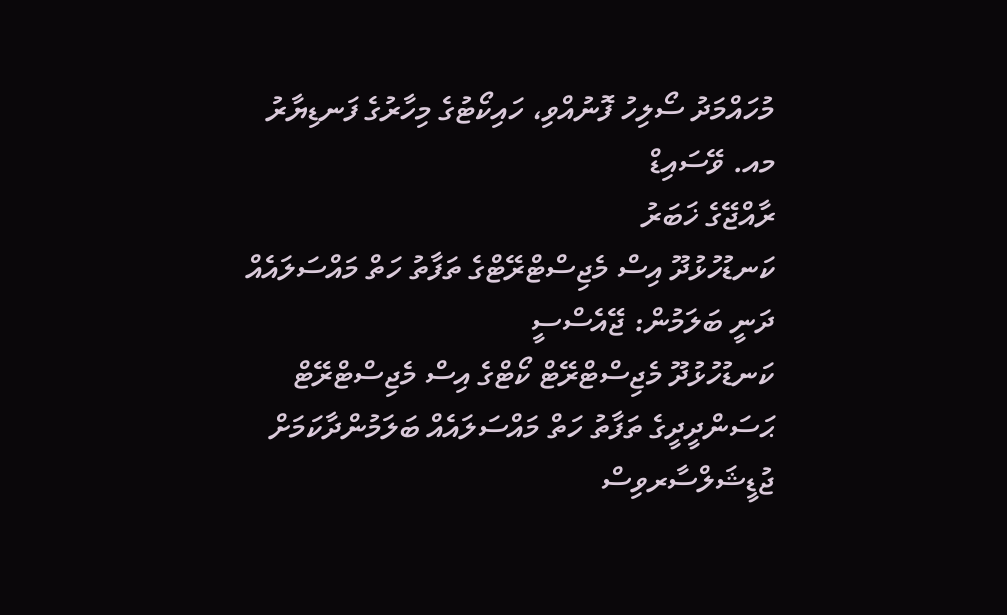މުހައްމަދު ސޯލިހު ފޮނުއްވި، ހައިކޯޓުގެ މިހާރުގެ ފަނޑިޔާރު މއ. ވޭސައިޑް
ރާއްޖޭގެ ޚަބަރު
ކަނޑުހުޅުދޫ އިސް މެޖިސްޓްރޭޓްގެ ތަފާތު ހަތް މައްސަލައެއް ދަނީ ބަލަމުން: ޖޭއެސްސީ
ކަނޑުހުޅުދޫ މެޖިސްޓްރޭޓް ކޯޓްގެ އިސް މެޖިސްޓްރޭޓް ޙަސަންދީދީގެ ތަފާތު ހަތް މައްސަލައެއް ބަލަމުންދާކަމަށް ޖުޑީޝަލްސާރވިސް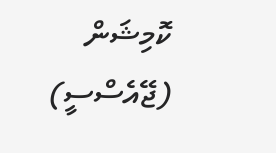ކޮމިޝަން (ޖޭއެސްސީ)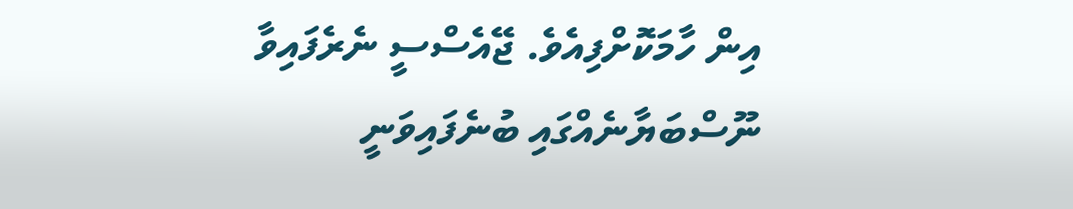އިން ހާމަކޮށްފިއެވެ. ޖޭއެސްސީ ނެރެފައިވާ ނޫސްބަޔާނެއްގައި ބުނެފައިވަނީ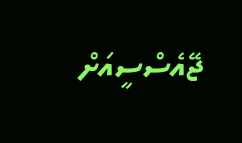ޖޭއެސްސީއަށް